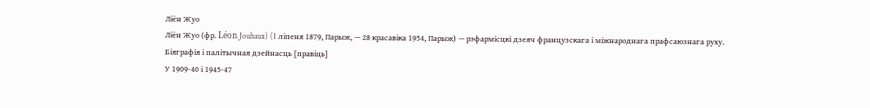Ліён Жуо
Ліён Жуо (фр. Léon Jouhaux) (1 ліпеня 1879, Парыж, — 28 красавіка 1954, Парыж) — рэфармісцкі дзеяч французскага і міжнароднага прафсаюзнага руху.
Біяграфія і палітычная дзейнасць [правіць]
У 1909-40 і 1945-47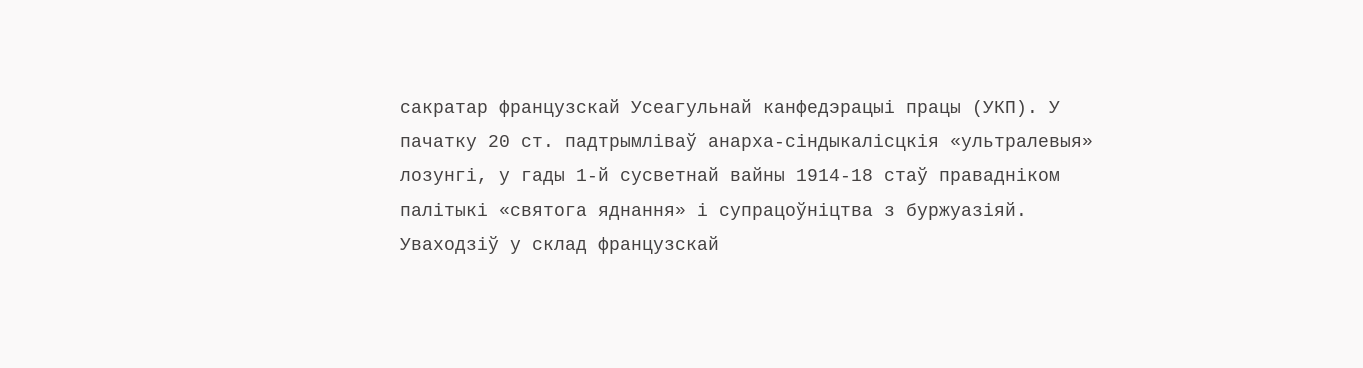сакратар французскай Усеагульнай канфедэрацыі працы (УКП). У пачатку 20 ст. падтрымліваў анарха-сіндыкалісцкія «ультралевыя» лозунгі, у гады 1-й сусветнай вайны 1914-18 стаў правадніком палітыкі «святога яднання» і супрацоўніцтва з буржуазіяй. Уваходзіў у склад французскай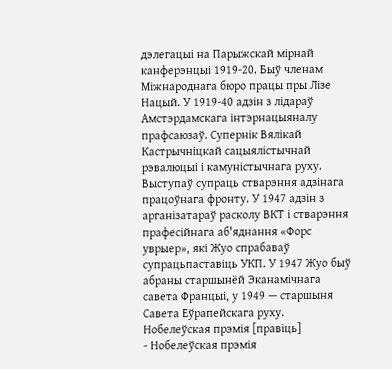дэлегацыі на Парыжскай мірнай канферэнцыі 1919-20. Быў членам Міжнароднага бюро працы пры Лізе Нацый. У 1919-40 адзін з лідараў Амстэрдамскага інтэрнацыяналу прафсаюзаў. Супернік Вялікай Кастрычніцкай сацыялістычнай рэвалюцыі і камуністычнага руху. Выступаў супраць стварэння адзінага працоўнага фронту. У 1947 адзін з арганізатараў расколу ВКТ і стварэння прафесійнага аб'яднання «Форс уврыер», які Жуо спрабаваў супрацьпаставіць УКП. У 1947 Жуо быў абраны старшынёй Эканамічнага савета Францыі, у 1949 — старшыня Савета Еўрапейскага руху.
Нобелеўская прэмія [правіць]
- Нобелеўская прэмія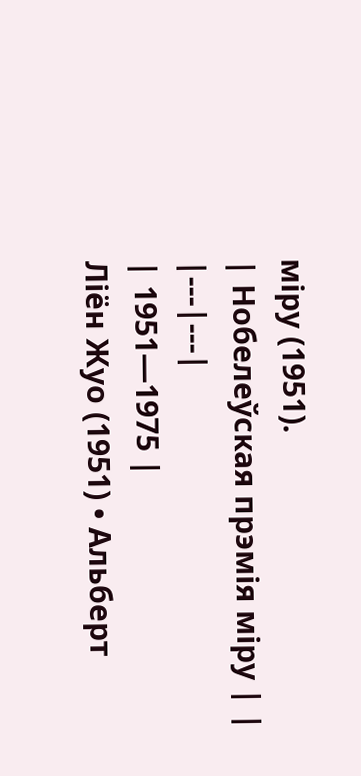міру (1951).
| Нобелеўская прэмія міру | |
|---|---|
| 1951—1975 |
Ліён Жуо (1951) • Альберт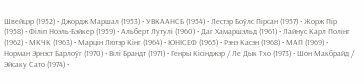Швейцэр (1952) • Джордж Маршал (1953) • УВКААНСБ (1954) • Лестэр Боўлс Пірсан (1957) • Жорж Пір (1958) • Філіп Ноэль-Бэйкер (1959) • Альберт Лутулі (1960) • Даг Хамаршэльд (1961) • Лайнус Карл Полінг (1962) • МКЧК (1963) • Марцін Лютэр Кінг (1964) • ЮНІСЕФ (1965) • Рэнэ Касэн (1968) • МАП (1969) • Норман Эрнэст Барлоўг (1970) • Вілі Брандт (1971) • Генры Кісінджэр / Ле Дык Тхо (1973) • Шон Макбрайд / Эйсаку Сато (1974) •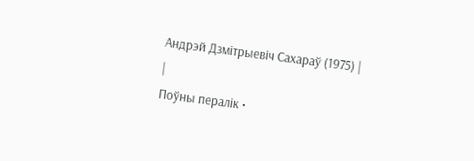Андрэй Дзмітрыевіч Сахараў (1975) |
|
Поўны пералік •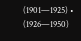(1901—1925) • (1926—1950)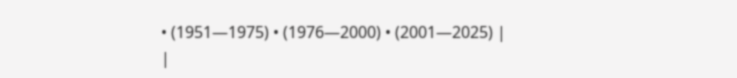• (1951—1975) • (1976—2000) • (2001—2025) |
|